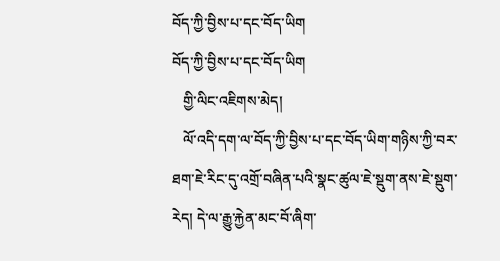བོད་ཀྱི་བྱིས་པ་དང་བོད་ཡིག
བོད་ཀྱི་བྱིས་པ་དང་བོད་ཡིག
   གྱི་ལིང་འཇིགས་མེད།
   ལོ་འདི་དག་ལ་བོད་ཀྱི་བྱིས་པ་དང་བོད་ཡིག་གཉིས་ཀྱི་བར་ཐག་ཇེ་རིང་དུ་འགྲོ་བཞིན་པའི་སྣང་ཚུལ་ཇེ་སྡུག་ནས་ཇེ་སྡུག་རེད། དེ་ལ་རྒྱུ་རྐྱེན་མང་བོ་ཞིག་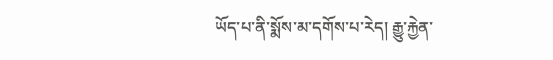ཡོད་པ་ནི་སྨོས་མ་དགོས་པ་རེད། རྒྱུ་རྐྱེན་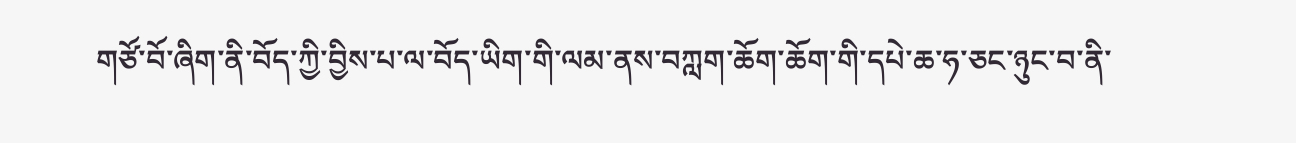གཙོ་བོ་ཞིག་ནི་བོད་ཀྱི་བྱིས་པ་ལ་བོད་ཡིག་གི་ལམ་ནས་བཀླག་ཆོག་ཆོག་གི་དཔེ་ཆ་ཧ་ཅང་ཉུང་བ་ནི་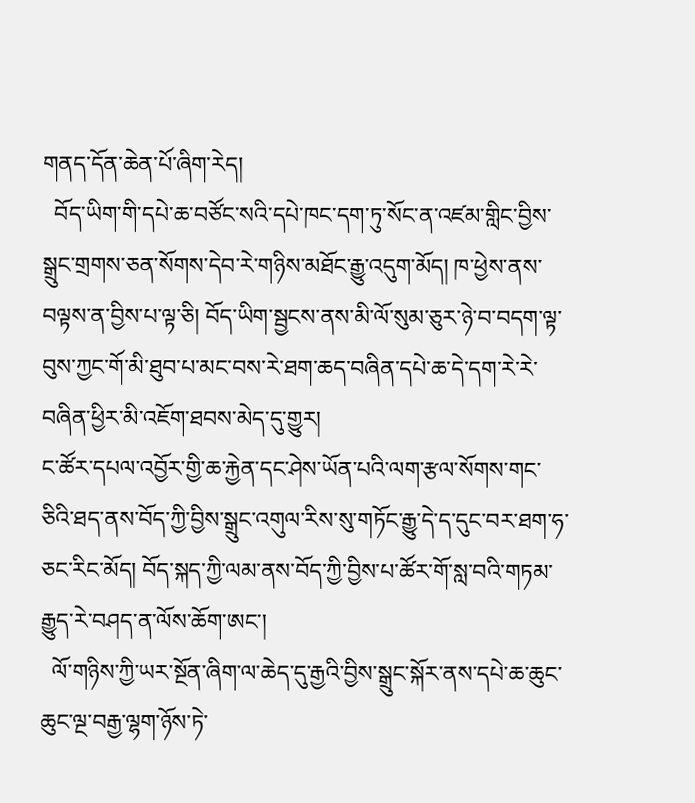གནད་དོན་ཆེན་པོ་ཞིག་རེད།
  བོད་ཡིག་གི་དཔེ་ཆ་བཙོང་སའི་དཔེ་ཁང་དག་ཏུ་སོང་ན་འཛམ་གླིང་བྱིས་སྒྲུང་གྲགས་ཅན་སོགས་དེབ་རེ་གཉིས་མཐོང་རྒྱུ་འདུག་མོད། ཁ་ཕྱེས་ནས་བལྟས་ན་བྱིས་པ་ལྟ་ཅི། བོད་ཡིག་སྦྱངས་ནས་མི་ལོ་སུམ་ཅུར་ཉེ་བ་བདག་ལྟ་བུས་ཀྱང་གོ་མི་ཐུབ་པ་མང་བས་རེ་ཐག་ཆད་བཞིན་དཔེ་ཆ་དེ་དག་རེ་རེ་བཞིན་ཕྱིར་མི་འཇོག་ཐབས་མེད་དུ་གྱུར།
ང་ཚོར་དཔལ་འབྱོར་གྱི་ཆ་རྐྱེན་དང་ཤེས་ཡོན་པའི་ལག་རྩལ་སོགས་གང་ཅིའི་ཐད་ནས་བོད་ཀྱི་བྱིས་སྒྲུང་འགུལ་རིས་སུ་གཏོང་རྒྱུ་དེ་ད་དུང་བར་ཐག་ཧ་ཅང་རིང་མོད། བོད་སྐད་ཀྱི་ལམ་ནས་བོད་ཀྱི་བྱིས་པ་ཚོར་གོ་སླ་བའི་གཏམ་རྒྱུད་རེ་བཤད་ན་ལོས་ཆོག་ཨང་།
  ལོ་གཉིས་ཀྱི་ཡར་སྔོན་ཞིག་ལ་ཆེད་དུ་རྒྱའི་བྱིས་སྒྲུང་སྐོར་ནས་དཔེ་ཆ་ཆུང་ཆུང་ལྔ་བརྒྱ་ལྷག་ཉོས་ཏེ་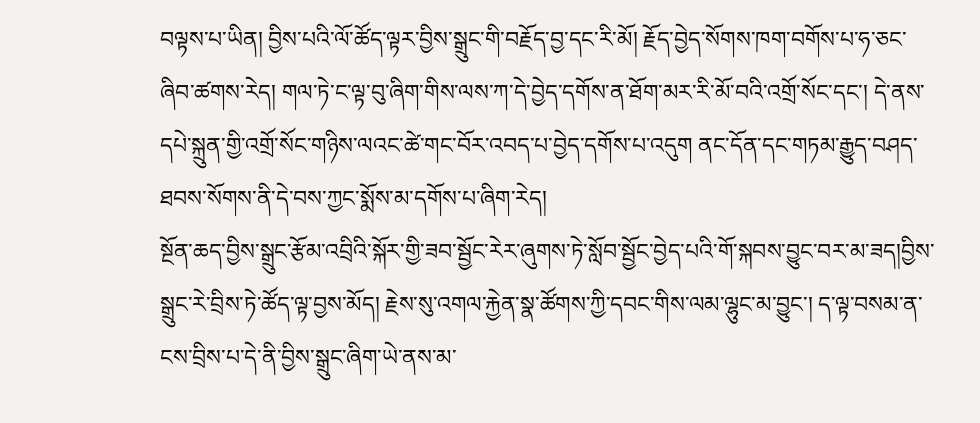བལྟས་པ་ཡིན། བྱིས་པའི་ལོ་ཚོད་ལྟར་བྱིས་སྒྲུང་གི་བརྗོད་བྱ་དང་རི་མོ། རྗོད་བྱེད་སོགས་ཁག་བགོས་པ་ཧ་ཅང་ཞིབ་ཚགས་རེད། གལ་ཏེ་ང་ལྟ་བུ་ཞིག་གིས་ལས་ཀ་དེ་བྱེད་དགོས་ན་ཐོག་མར་རི་མོ་བའི་འགྲོ་སོང་དང་། དེ་ནས་དཔེ་སྐྲུན་གྱི་འགྲོ་སོང་གཉིས་ལའང་ཚེ་གང་བོར་འབད་པ་བྱེད་དགོས་པ་འདུག ནང་དོན་དང་གཏམ་རྒྱུད་བཤད་ཐབས་སོགས་ནི་དེ་བས་ཀྱང་སྨོས་མ་དགོས་པ་ཞིག་རེད།
སྔོན་ཆད་བྱིས་སྒྲུང་རྩོམ་འབྲིའི་སྐོར་གྱི་ཟབ་སྦྱོང་རེར་ཞུགས་ཏེ་སློབ་སྦྱོང་བྱེད་པའི་གོ་སྐབས་བྱུང་བར་མ་ཟད།བྱིས་སྒྲུང་རེ་བྲིས་ཏེ་ཚོད་ལྟ་བྱས་མོད། རྗེས་སུ་འགལ་རྐྱེན་སྣ་ཚོགས་ཀྱི་དབང་གིས་ལམ་ལྷུང་མ་བྱུང་། ད་ལྟ་བསམ་ན་ངས་བྲིས་པ་དེ་ནི་བྱིས་སྒྲུང་ཞིག་ཡེ་ནས་མ་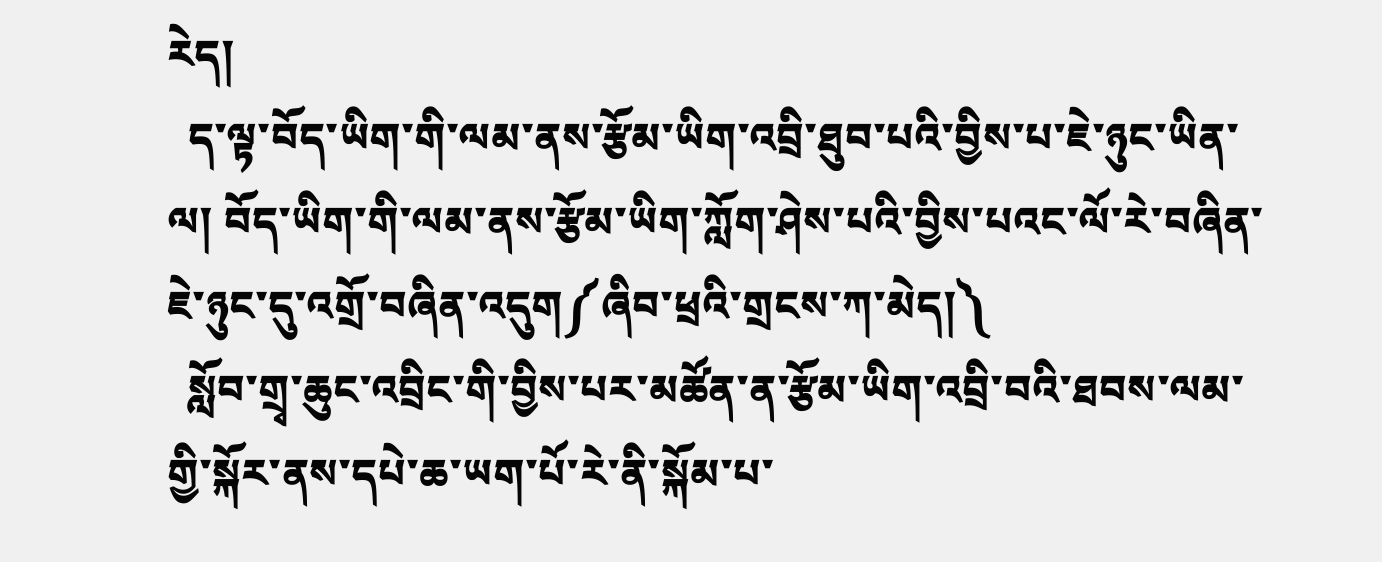རེད།
  ད་ལྟ་བོད་ཡིག་གི་ལམ་ནས་རྩོམ་ཡིག་འབྲི་ཐུབ་པའི་བྱིས་པ་ཇེ་ཉུང་ཡིན་ལ། བོད་ཡིག་གི་ལམ་ནས་རྩོམ་ཡིག་ཀློག་ཤེས་པའི་བྱིས་པའང་ལོ་རེ་བཞིན་ཇེ་ཉུང་དུ་འགྲོ་བཞིན་འདུག༼ཞིབ་ཕྲའི་གྲངས་ཀ་མེད།༽
  སློབ་གྲྭ་ཆུང་འབྲིང་གི་བྱིས་པར་མཚོན་ན་རྩོམ་ཡིག་འབྲི་བའི་ཐབས་ལམ་གྱི་སྐོར་ནས་དཔེ་ཆ་ཡག་པོ་རེ་ནི་སྐོམ་པ་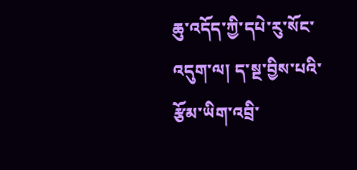ཆུ་འདོད་ཀྱི་དཔེ་རུ་སོང་འདུག་ལ། ད་སྔ་བྱིས་པའི་རྩོམ་ཡིག་འབྲི་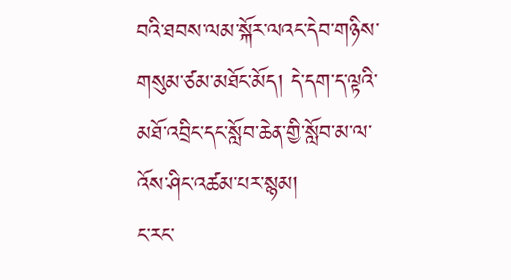བའི་ཐབས་ལམ་སྐོར་ལའང་དེབ་གཉིས་གསུམ་ཙམ་མཐོང་མོད། དེ་དག་ད་ལྟའི་མཐོ་འབྲིང་དང་སློབ་ཆེན་གྱི་སློབ་མ་ལ་འོས་ཤིང་འཚམ་པར་སྙམ།
ང་རང་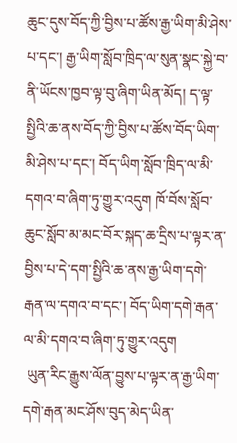ཆུང་དུས་བོད་ཀྱི་བྱིས་པ་ཚོས་རྒྱ་ཡིག་མི་ཤེས་པ་དང་། རྒྱ་ཡིག་སློབ་ཁྲིད་ལ་སུན་སྣང་སྐྱེ་བ་ནི་ཡོངས་ཁྱབ་ལྟ་བུ་ཞིག་ཡིན་མོད། ད་ལྟ་སྤྱིའི་ཆ་ནས་བོད་ཀྱི་བྱིས་པ་ཚོས་བོད་ཡིག་མི་ཤེས་པ་དང་། བོད་ཡིག་སློབ་ཁྲིད་ལ་མི་དགའ་བ་ཞིག་ཏུ་གྱུར་འདུག ཁོ་བོས་སློབ་ཆུང་སློབ་མ་མང་བོར་སྐད་ཆ་དྲིས་པ་ལྟར་ན་བྱིས་པ་དེ་དག་སྤྱིའི་ཆ་ནས་རྒྱ་ཡིག་དགེ་རྒན་ལ་དགའ་བ་དང་། བོད་ཡིག་དགེ་རྒན་ལ་མི་དགའ་བ་ཞིག་ཏུ་གྱུར་འདུག
 ཡུན་རིང་རྒྱུས་ལོན་བྱུས་པ་ལྟར་ན་རྒྱ་ཡིག་དགེ་རྒན་མང་ཤོས་བུད་མེད་ཡིན་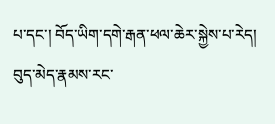པ་དང་། བོད་ཡིག་དགེ་རྒན་ཕལ་ཆེར་སྐྱེས་པ་རེད། བུད་མེད་རྣམས་རང་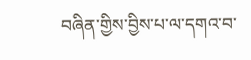བཞིན་གྱིས་བྱིས་པ་ལ་དགའ་བ་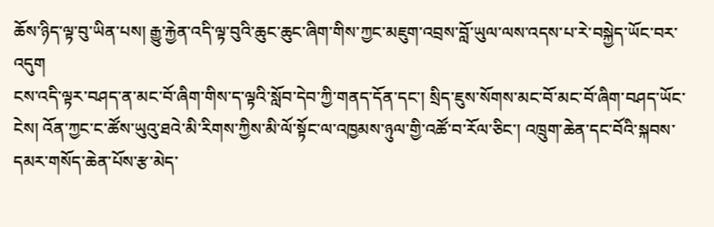ཆོས་ཉིད་ལྟ་བུ་ཡིན་པས། རྒྱུ་རྐྱེན་འདི་ལྟ་བུའི་ཆུང་ཆུང་ཞིག་གིས་ཀྱང་མཇུག་འབྲས་བློ་ཡུལ་ལས་འདས་པ་རེ་བསྐྱེད་ཡོང་བར་འདུག
ངས་འདི་ལྟར་བཤད་ན་མང་བོ་ཞིག་གིས་ད་ལྟའི་སློབ་དེབ་ཀྱི་གནད་དོན་དང་། སྲིད་ཇུས་སོགས་མང་བོ་མང་བོ་ཞིག་བཤད་ཡོང་ངེས། འོན་ཀྱང་ང་ཚོས་ཡུའུ་ཐའེ་མི་རིགས་ཀྱིས་མི་ལོ་སྟོང་ལ་འཁྱམས་ཉུལ་གྱི་འཚོ་བ་རོལ་ཅིང་། འཁྲུག་ཆེན་དང་བོའི་སྐབས་དམར་གསོད་ཆེན་པོས་རྩ་མེད་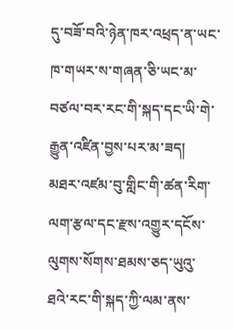དུ་བཟོ་བའི་ཉེན་ཁར་འཕྲད་ན་ཡང་ཁ་གཡར་ས་གཞན་ཅི་ཡང་མ་བཙལ་བར་རང་གི་སྐད་དང་ཡི་གེ་རྒྱུན་འཛིན་བྱས་པར་མ་ཟད། མཐར་འཛམ་བུ་གླིང་གི་ཚན་རིག་ལག་རྩལ་དང་རྫས་འགྱུར་དངོས་ལུགས་སོགས་ཐམས་ཅད་ཡུའུ་ཐའེ་རང་གི་སྐད་ཀྱི་ལམ་ནས་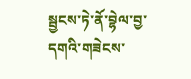སྦྱངས་ཏེ་ནོ་བྷེལ་བྱ་དགའི་གཟེངས་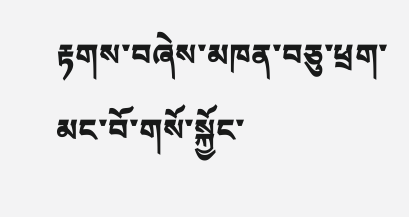རྟགས་བཞེས་མཁན་བཅུ་ཕྲག་མང་བོ་གསོ་སྐྱོང་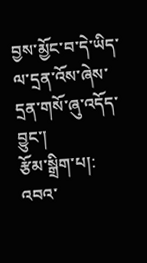བྱས་མྱོང་བ་དེ་ཡིད་ལ་དྲན་འོས་ཞེས་དྲན་གསོ་ཞུ་འདོད་བྱུང་།
རྩོམ་སྒྲིག་པ།:   འབའ་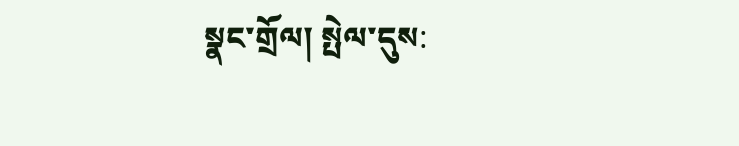སྣང་གྲོལ། སྤེལ་དུས: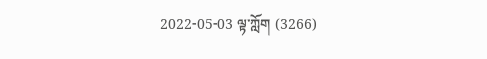2022-05-03 ལྟ་ཀློག (3266)